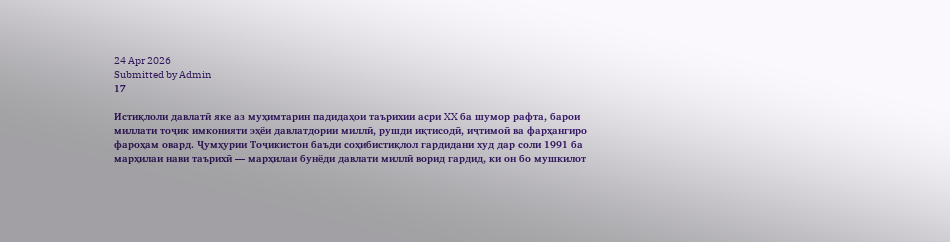24 Apr 2026
Submitted by Admin
17

Истиқлоли давлатӣ яке аз муҳимтарин падидаҳои таърихии асри XX ба шумор рафта, барои миллати тоҷик имконияти эҳёи давлатдории миллӣ, рушди иқтисодӣ, иҷтимоӣ ва фарҳангиро фароҳам овард. Ҷумҳурии Тоҷикистон баъди соҳибистиқлол гардидани худ дар соли 1991 ба марҳилаи нави таърихӣ — марҳилаи бунёди давлати миллӣ ворид гардид, ки он бо мушкилот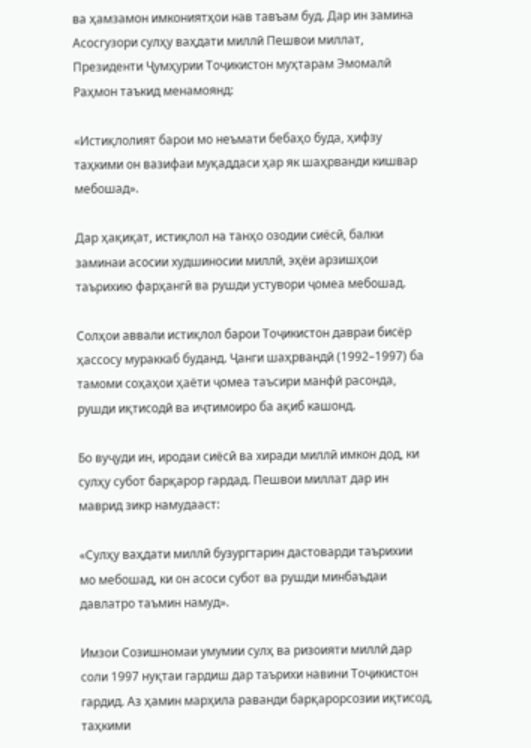ва ҳамзамон имкониятҳои нав тавъам буд. Дар ин замина Асосгузори сулҳу ваҳдати миллӣ Пешвои миллат, Президенти Ҷумҳурии Тоҷикистон муҳтарам Эмомалӣ Раҳмон таъкид менамоянд:

«Истиқлолият барои мо неъмати бебаҳо буда, ҳифзу таҳкими он вазифаи муқаддаси ҳар як шаҳрванди кишвар мебошад».

Дар ҳақиқат, истиқлол на танҳо озодии сиёсӣ, балки заминаи асосии худшиносии миллӣ, эҳёи арзишҳои таърихию фарҳангӣ ва рушди устувори ҷомеа мебошад.

Солҳои аввали истиқлол барои Тоҷикистон давраи бисёр ҳассосу мураккаб буданд. Ҷанги шаҳрвандӣ (1992–1997) ба тамоми соҳаҳои ҳаёти ҷомеа таъсири манфӣ расонда, рушди иқтисодӣ ва иҷтимоиро ба ақиб кашонд.

Бо вуҷуди ин, иродаи сиёсӣ ва хиради миллӣ имкон дод, ки сулҳу субот барқарор гардад. Пешвои миллат дар ин маврид зикр намудааст:

«Сулҳу ваҳдати миллӣ бузургтарин дастоварди таърихии мо мебошад, ки он асоси субот ва рушди минбаъдаи давлатро таъмин намуд».

Имзои Созишномаи умумии сулҳ ва ризоияти миллӣ дар соли 1997 нуқтаи гардиш дар таърихи навини Тоҷикистон гардид. Аз ҳамин марҳила раванди барқарорсозии иқтисод, таҳкими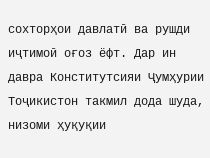сохторҳои давлатӣ ва рушди иҷтимоӣ оғоз ёфт. Дар ин давра Конститутсияи Ҷумҳурии Тоҷикистон такмил дода шуда, низоми ҳуқуқии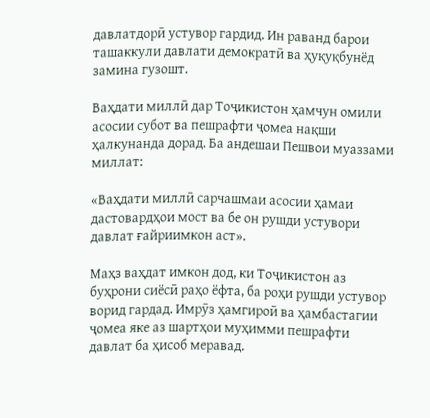давлатдорӣ устувор гардид. Ин раванд барои ташаккули давлати демократӣ ва ҳуқуқбунёд замина гузошт.

Ваҳдати миллӣ дар Тоҷикистон ҳамчун омили асосии субот ва пешрафти ҷомеа нақши ҳалкунанда дорад. Ба андешаи Пешвои муаззами миллат:

«Ваҳдати миллӣ сарчашмаи асосии ҳамаи дастовардҳои мост ва бе он рушди устувори давлат ғайриимкон аст».

Маҳз ваҳдат имкон дод, ки Тоҷикистон аз буҳрони сиёсӣ раҳо ёфта, ба роҳи рушди устувор ворид гардад. Имрӯз ҳамгироӣ ва ҳамбастагии ҷомеа яке аз шартҳои муҳимми пешрафти давлат ба ҳисоб меравад.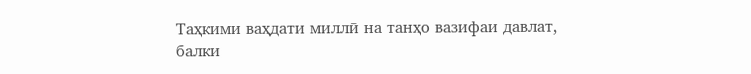Таҳкими ваҳдати миллӣ на танҳо вазифаи давлат, балки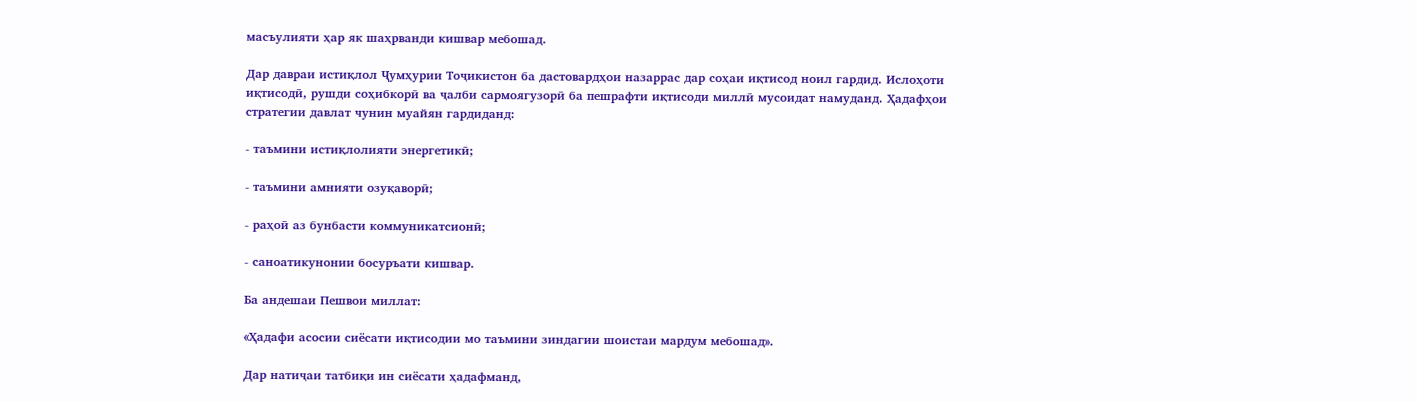масъулияти ҳар як шаҳрванди кишвар мебошад.

Дар давраи истиқлол Ҷумҳурии Тоҷикистон ба дастовардҳои назаррас дар соҳаи иқтисод ноил гардид. Ислоҳоти иқтисодӣ, рушди соҳибкорӣ ва ҷалби сармоягузорӣ ба пешрафти иқтисоди миллӣ мусоидат намуданд. Ҳадафҳои стратегии давлат чунин муайян гардиданд:

- таъмини истиқлолияти энергетикӣ;

- таъмини амнияти озуқаворӣ;

- раҳоӣ аз бунбасти коммуникатсионӣ;

- саноатикунонии босуръати кишвар.

Ба андешаи Пешвои миллат:

«Ҳадафи асосии сиёсати иқтисодии мо таъмини зиндагии шоистаи мардум мебошад».

Дар натиҷаи татбиқи ин сиёсати ҳадафманд,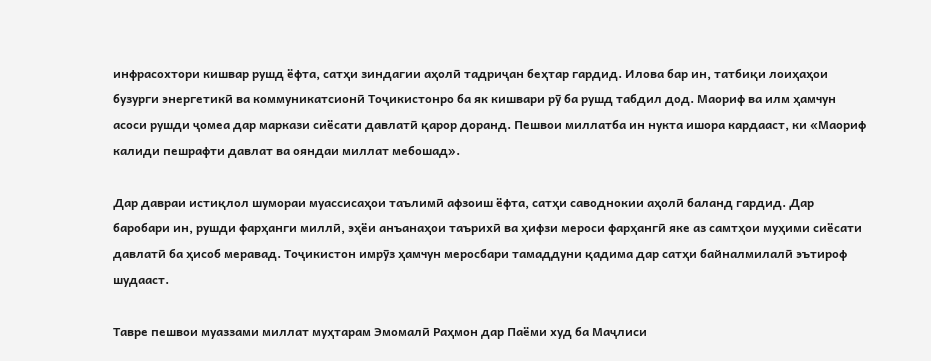инфрасохтори кишвар рушд ёфта, сатҳи зиндагии аҳолӣ тадриҷан беҳтар гардид. Илова бар ин, татбиқи лоиҳаҳои бузурги энергетикӣ ва коммуникатсионӣ Тоҷикистонро ба як кишвари рӯ ба рушд табдил дод. Маориф ва илм ҳамчун асоси рушди ҷомеа дар маркази сиёсати давлатӣ қарор доранд. Пешвои миллатба ин нукта ишора кардааст, ки «Маориф калиди пешрафти давлат ва ояндаи миллат мебошад».

Дар давраи истиқлол шумораи муассисаҳои таълимӣ афзоиш ёфта, сатҳи саводнокии аҳолӣ баланд гардид. Дар баробари ин, рушди фарҳанги миллӣ, эҳёи анъанаҳои таърихӣ ва ҳифзи мероси фарҳангӣ яке аз самтҳои муҳими сиёсати давлатӣ ба ҳисоб меравад. Тоҷикистон имрӯз ҳамчун меросбари тамаддуни қадима дар сатҳи байналмилалӣ эътироф шудааст.

Тавре пешвои муаззами миллат муҳтарам Эмомалӣ Раҳмон дар Паёми худ ба Маҷлиси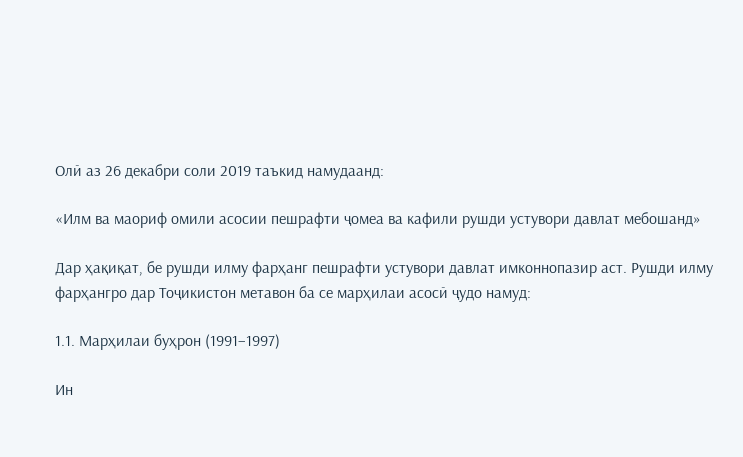Олӣ аз 26 декабри соли 2019 таъкид намудаанд:

«Илм ва маориф омили асосии пешрафти ҷомеа ва кафили рушди устувори давлат мебошанд»

Дар ҳақиқат, бе рушди илму фарҳанг пешрафти устувори давлат имконнопазир аст. Рушди илму фарҳангро дар Тоҷикистон метавон ба се марҳилаи асосӣ ҷудо намуд:

1.1. Марҳилаи буҳрон (1991–1997)

Ин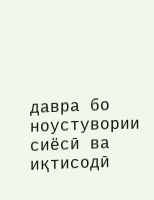давра бо ноустувории сиёсӣ ва иқтисодӣ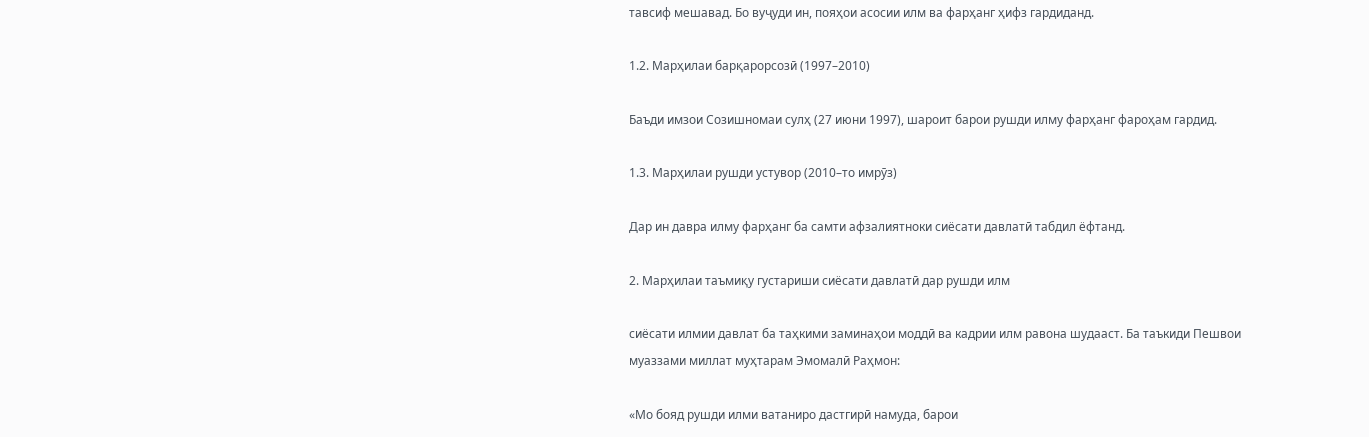тавсиф мешавад. Бо вуҷуди ин, пояҳои асосии илм ва фарҳанг ҳифз гардиданд.

1.2. Марҳилаи барқарорсозӣ (1997–2010)

Баъди имзои Созишномаи сулҳ (27 июни 1997), шароит барои рушди илму фарҳанг фароҳам гардид.

1.3. Марҳилаи рушди устувор (2010–то имрӯз)

Дар ин давра илму фарҳанг ба самти афзалиятноки сиёсати давлатӣ табдил ёфтанд.

2. Марҳилаи таъмиқу густариши сиёсати давлатӣ дар рушди илм

сиёсати илмии давлат ба таҳкими заминаҳои моддӣ ва кадрии илм равона шудааст. Ба таъкиди Пешвои муаззами миллат муҳтарам Эмомалӣ Раҳмон:

«Мо бояд рушди илми ватаниро дастгирӣ намуда, барои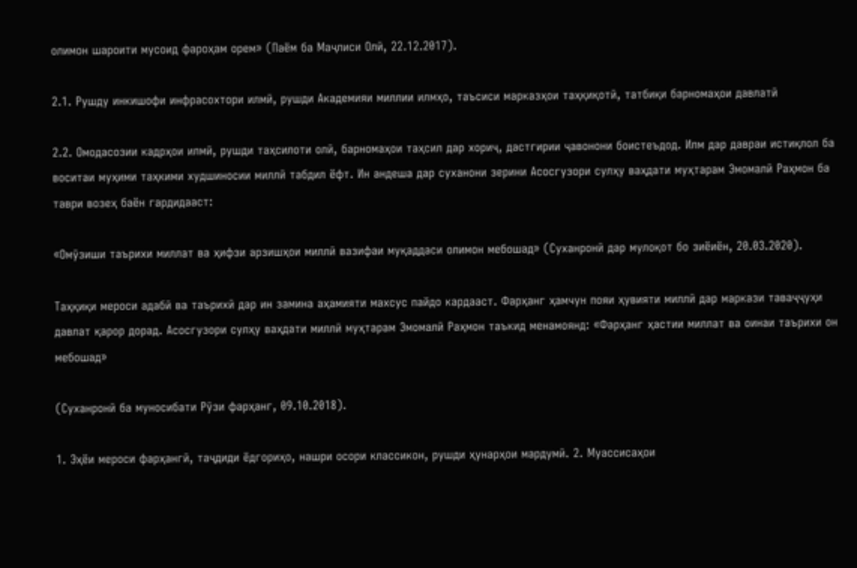олимон шароити мусоид фароҳам орем» (Паём ба Маҷлиси Олӣ, 22.12.2017).

2.1. Рушду инкишофи инфрасохтори илмӣ, рушди Академияи миллии илмҳо, таъсиси марказҳои таҳқиқотӣ, татбиқи барномаҳои давлатӣ

2.2. Омодасозии кадрҳои илмӣ, рушди таҳсилоти олӣ, барномаҳои таҳсил дар хориҷ, дастгирии ҷавонони боистеъдод. Илм дар давраи истиқлол ба воситаи муҳими таҳкими худшиносии миллӣ табдил ёфт. Ин андеша дар суханони зерини Асосгузори сулҳу ваҳдати муҳтарам Эмомалӣ Раҳмон ба таври возеҳ баён гардидааст:

«Омӯзиши таърихи миллат ва ҳифзи арзишҳои миллӣ вазифаи муқаддаси олимон мебошад» (Суханронӣ дар мулоқот бо зиёиён, 20.03.2020).

Таҳқиқи мероси адабӣ ва таърихӣ дар ин замина аҳамияти махсус пайдо кардааст. Фарҳанг ҳамчун пояи ҳувияти миллӣ дар маркази таваҷҷуҳи давлат қарор дорад. Асосгузори сулҳу ваҳдати миллӣ муҳтарам Эмомалӣ Раҳмон таъкид менамоянд: «Фарҳанг ҳастии миллат ва оинаи таърихи он мебошад»

(Суханронӣ ба муносибати Рӯзи фарҳанг, 09.10.2018).

1. Эҳёи мероси фарҳангӣ, таҷдиди ёдгориҳо, нашри осори классикон, рушди ҳунарҳои мардумӣ. 2. Муассисаҳои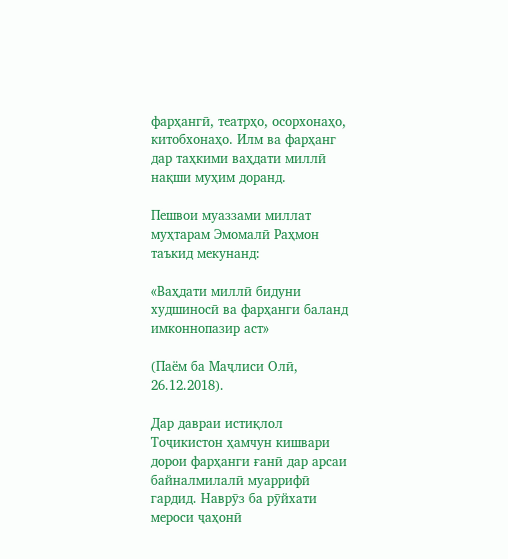фарҳангӣ, театрҳо, осорхонаҳо, китобхонаҳо. Илм ва фарҳанг дар таҳкими ваҳдати миллӣ нақши муҳим доранд.

Пешвои муаззами миллат муҳтарам Эмомалӣ Раҳмон таъкид мекунанд:

«Ваҳдати миллӣ бидуни худшиносӣ ва фарҳанги баланд имконнопазир аст»

(Паём ба Маҷлиси Олӣ, 26.12.2018).

Дар давраи истиқлол Тоҷикистон ҳамчун кишвари дорои фарҳанги ғанӣ дар арсаи байналмилалӣ муаррифӣ гардид. Наврӯз ба рӯйхати мероси ҷаҳонӣ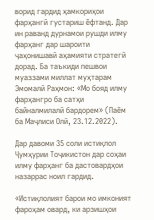ворид гардид ҳамкориҳои фарҳангӣ густариш ёфтанд. Дар ин раванд дурнамои рушди илму фарҳанг дар шароити ҷаҳонишавӣ аҳамияти стратегӣ дорад. Ба таъкиди пешвои муаззами миллат муҳтарам Эмомалӣ Раҳмон: «Мо бояд илму фарҳангро ба сатҳи байналмилалӣ бардорем» (Паём ба Маҷлиси Олӣ, 23.12.2022).

Дар давоми 35 соли истиқлол Ҷумҳурии Тоҷикистон дар соҳаи илму фарҳанг ба дастовардҳои назаррас ноил гардид.

«Истиқлолият барои мо имконият фароҳам овард, ки арзишҳои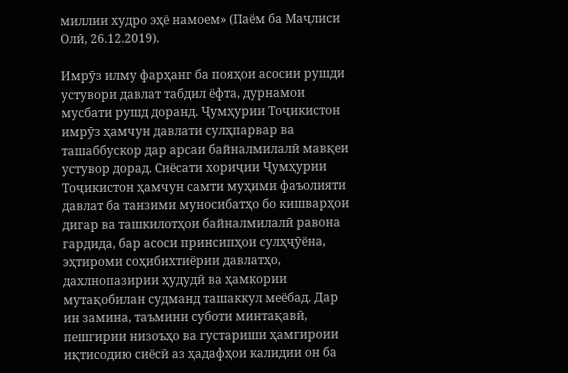миллии худро эҳё намоем» (Паём ба Маҷлиси Олӣ, 26.12.2019).

Имрӯз илму фарҳанг ба пояҳои асосии рушди устувори давлат табдил ёфта, дурнамои мусбати рушд доранд. Ҷумҳурии Тоҷикистон имрӯз ҳамчун давлати сулҳпарвар ва ташаббускор дар арсаи байналмилалӣ мавқеи устувор дорад. Сиёсати хориҷии Ҷумҳурии Тоҷикистон ҳамчун самти муҳими фаъолияти давлат ба танзими муносибатҳо бо кишварҳои дигар ва ташкилотҳои байналмилалӣ равона гардида, бар асоси принсипҳои сулҳҷӯёна, эҳтироми соҳибихтиёрии давлатҳо, дахлнопазирии ҳудудӣ ва ҳамкории мутақобилан судманд ташаккул меёбад. Дар ин замина, таъмини суботи минтақавӣ, пешгирии низоъҳо ва густариши ҳамгироии иқтисодию сиёсӣ аз ҳадафҳои калидии он ба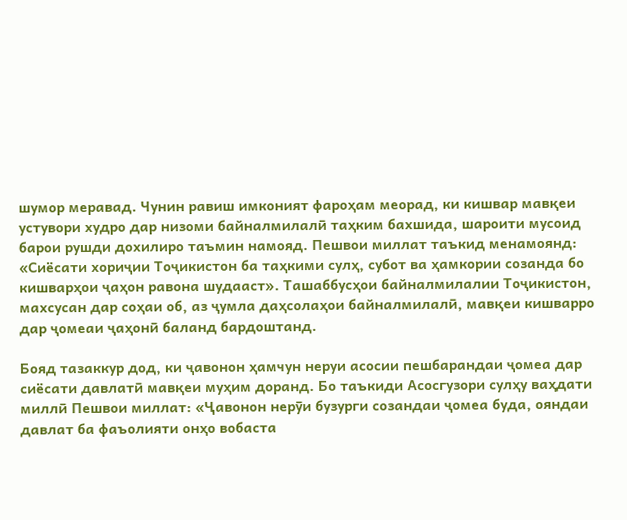шумор меравад. Чунин равиш имконият фароҳам меорад, ки кишвар мавқеи устувори худро дар низоми байналмилалӣ таҳким бахшида, шароити мусоид барои рушди дохилиро таъмин намояд. Пешвои миллат таъкид менамоянд: «Сиёсати хориҷии Тоҷикистон ба таҳкими сулҳ, субот ва ҳамкории созанда бо кишварҳои ҷаҳон равона шудааст». Ташаббусҳои байналмилалии Тоҷикистон, махсусан дар соҳаи об, аз ҷумла даҳсолаҳои байналмилалӣ, мавқеи кишварро дар ҷомеаи ҷаҳонӣ баланд бардоштанд.

Бояд тазаккур дод, ки ҷавонон ҳамчун неруи асосии пешбарандаи ҷомеа дар сиёсати давлатӣ мавқеи муҳим доранд. Бо таъкиди Асосгузори сулҳу ваҳдати миллӣ Пешвои миллат: «Ҷавонон нерӯи бузурги созандаи ҷомеа буда, ояндаи давлат ба фаъолияти онҳо вобаста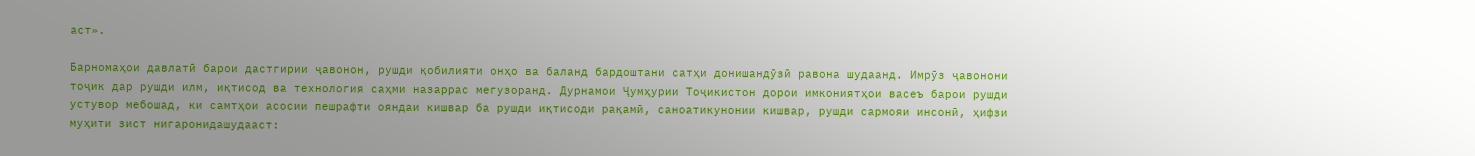аст».

Барномаҳои давлатӣ барои дастгирии ҷавонон, рушди қобилияти онҳо ва баланд бардоштани сатҳи донишандӯзӣ равона шудаанд. Имрӯз ҷавонони тоҷик дар рушди илм, иқтисод ва технология саҳми назаррас мегузоранд. Дурнамои Ҷумҳурии Тоҷикистон дорои имкониятҳои васеъ барои рушди устувор мебошад, ки самтҳои асосии пешрафти ояндаи кишвар ба рушди иқтисоди рақамӣ, саноатикунонии кишвар, рушди сармояи инсонӣ, ҳифзи муҳити зист нигаронидашудааст: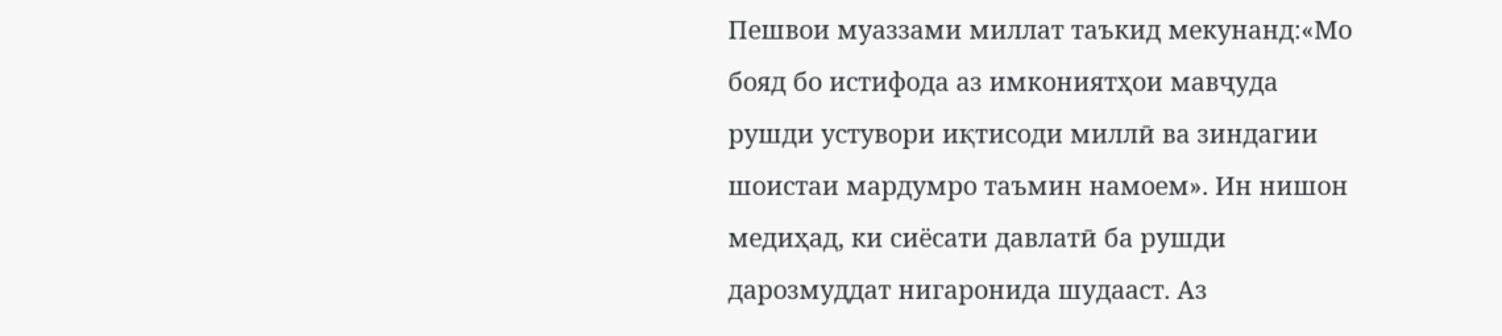Пешвои муаззами миллат таъкид мекунанд:«Мо бояд бо истифода аз имкониятҳои мавҷуда рушди устувори иқтисоди миллӣ ва зиндагии шоистаи мардумро таъмин намоем». Ин нишон медиҳад, ки сиёсати давлатӣ ба рушди дарозмуддат нигаронида шудааст. Аз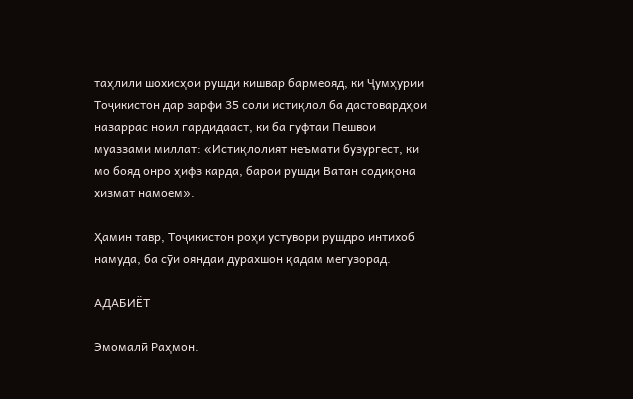таҳлили шохисҳои рушди кишвар бармеояд, ки Ҷумҳурии Тоҷикистон дар зарфи 35 соли истиқлол ба дастовардҳои назаррас ноил гардидааст, ки ба гуфтаи Пешвои муаззами миллат: «Истиқлолият неъмати бузургест, ки мо бояд онро ҳифз карда, барои рушди Ватан содиқона хизмат намоем».

Ҳамин тавр, Тоҷикистон роҳи устувори рушдро интихоб намуда, ба сӯи ояндаи дурахшон қадам мегузорад.

АДАБИЁТ

Эмомалӣ Раҳмон.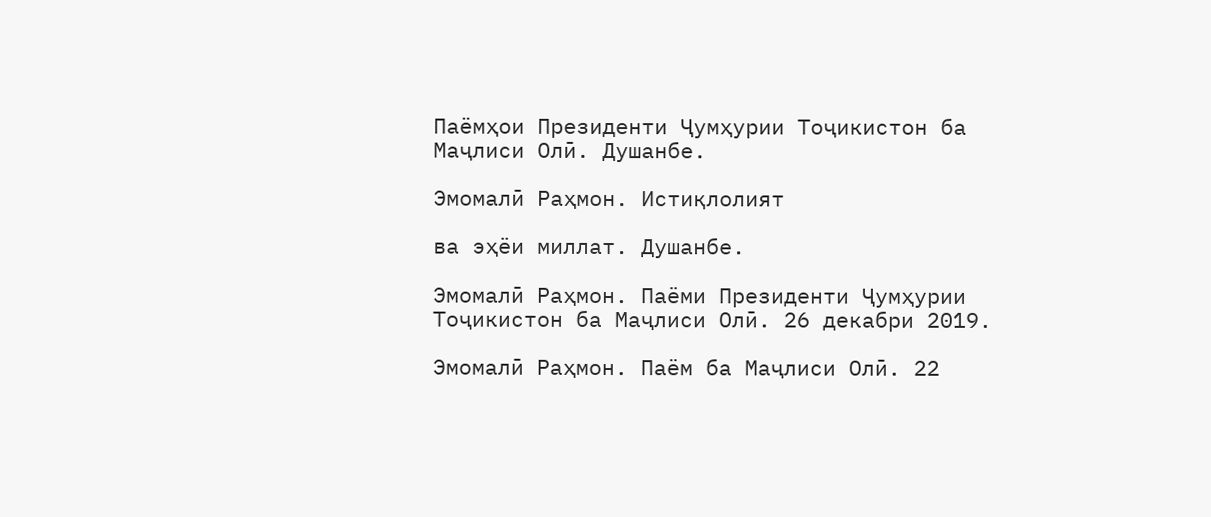Паёмҳои Президенти Ҷумҳурии Тоҷикистон ба Маҷлиси Олӣ. Душанбе.

Эмомалӣ Раҳмон. Истиқлолият

ва эҳёи миллат. Душанбе.

Эмомалӣ Раҳмон. Паёми Президенти Ҷумҳурии Тоҷикистон ба Маҷлиси Олӣ. 26 декабри 2019.

Эмомалӣ Раҳмон. Паём ба Маҷлиси Олӣ. 22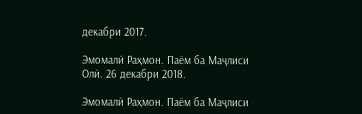декабри 2017.

Эмомалӣ Раҳмон. Паём ба Маҷлиси Олӣ. 26 декабри 2018.

Эмомалӣ Раҳмон. Паём ба Маҷлиси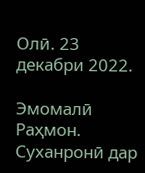Олӣ. 23 декабри 2022.

Эмомалӣ Раҳмон. Суханронӣ дар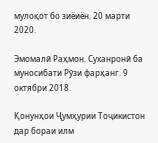мулоқот бо зиёиён. 20 марти 2020.

Эмомалӣ Раҳмон. Суханронӣ ба муносибати Рӯзи фарҳанг. 9 октябри 2018.

Қонунҳои Ҷумҳурии Тоҷикистон дар бораи илм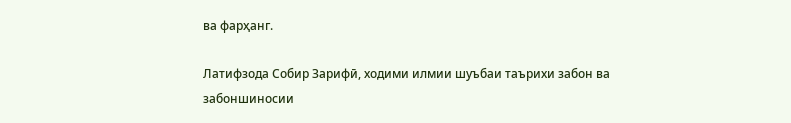ва фарҳанг.

Латифзода Собир Зарифӣ, ходими илмии шуъбаи таърихи забон ва забоншиносии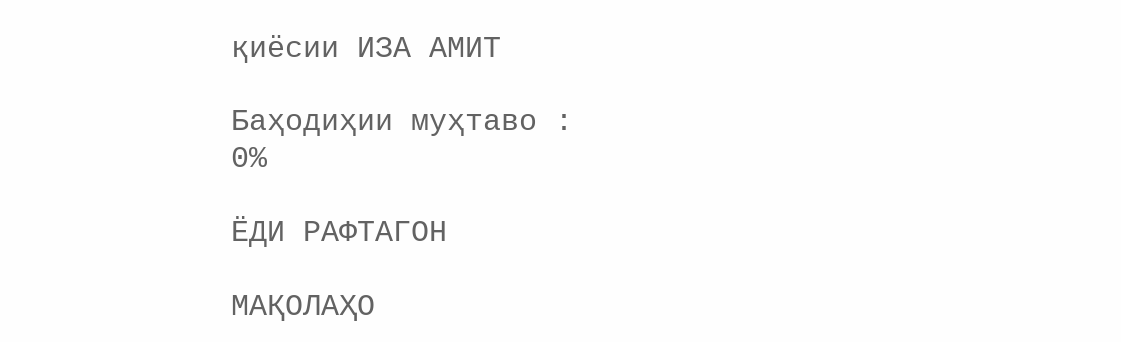қиёсии ИЗА АМИТ

Баҳодиҳии муҳтаво :
0%

ЁДИ РАФТАГОН

МАҚОЛАҲО